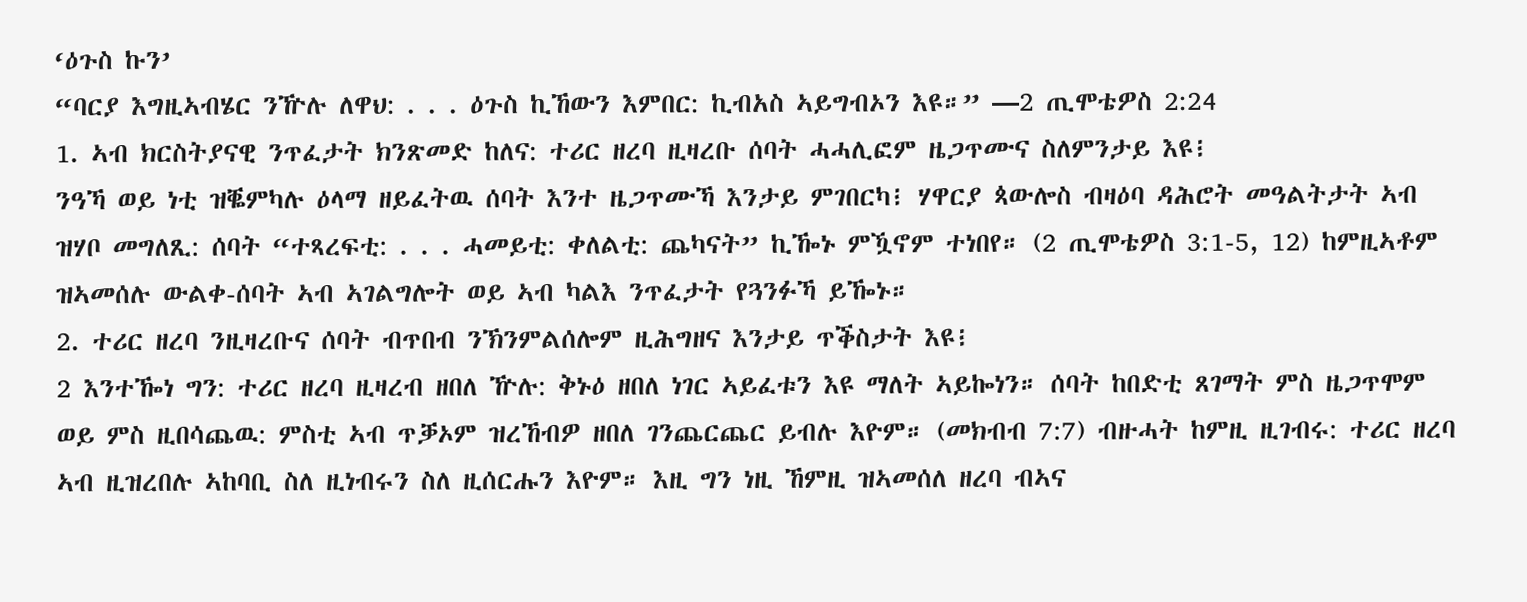‘ዕጉስ ኩን’
“ባርያ እግዚኣብሄር ንዅሉ ለዋህ: . . . ዕጉስ ኪኸውን እምበር: ኪብአስ ኣይግብኦን እዩ።” —2 ጢሞቴዎስ 2:24
1. ኣብ ክርስትያናዊ ንጥፈታት ክንጽመድ ከለና: ተሪር ዘረባ ዚዛረቡ ሰባት ሓሓሊፎም ዜጋጥሙና ስለምንታይ እዩ፧
ንዓኻ ወይ ነቲ ዝቘምካሉ ዕላማ ዘይፈትዉ ሰባት እንተ ዜጋጥሙኻ እንታይ ምገበርካ፧ ሃዋርያ ጳውሎስ ብዛዕባ ዳሕሮት መዓልትታት ኣብ ዝሃቦ መግለጺ: ሰባት “ተጻረፍቲ: . . . ሓመይቲ: ቀለልቲ: ጨካናት” ኪዀኑ ምዃኖም ተነበየ። (2 ጢሞቴዎስ 3:1-5, 12) ከምዚኣቶም ዝኣመሰሉ ውልቀ-ሰባት ኣብ ኣገልግሎት ወይ ኣብ ካልእ ንጥፈታት የጓንፉኻ ይዀኑ።
2. ተሪር ዘረባ ንዚዛረቡና ሰባት ብጥበብ ንኽንምልሰሎም ዚሕግዘና እንታይ ጥቕስታት እዩ፧
2 እንተዀነ ግን: ተሪር ዘረባ ዚዛረብ ዘበለ ዅሉ: ቅኑዕ ዘበለ ነገር ኣይፈቱን እዩ ማለት ኣይኰነን። ሰባት ከበድቲ ጸገማት ምስ ዜጋጥሞም ወይ ምስ ዚበሳጨዉ: ምስቲ ኣብ ጥቓኦም ዝረኸብዎ ዘበለ ገንጨርጨር ይብሉ እዮም። (መክብብ 7:7) ብዙሓት ከምዚ ዚገብሩ: ተሪር ዘረባ ኣብ ዚዝረበሉ ኣከባቢ ስለ ዚነብሩን ስለ ዚሰርሑን እዮም። እዚ ግን ነዚ ኸምዚ ዝኣመሰለ ዘረባ ብኣና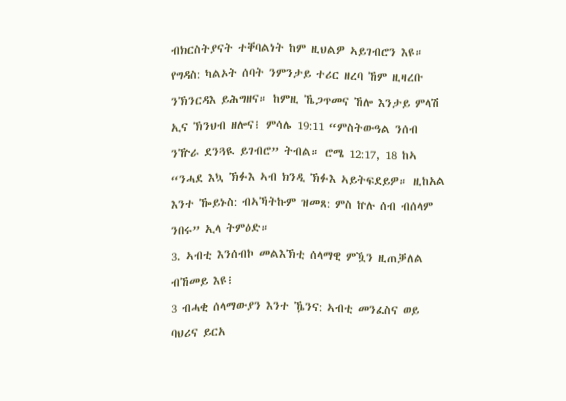ብክርስትያናት ተቐባልነት ከም ዚህልዎ ኣይገብሮን እዩ። የግዳስ: ካልኦት ሰባት ንምንታይ ተሪር ዘረባ ኸም ዚዛረቡ ንኽንርዳእ ይሕግዘና። ከምዚ ኼጋጥመና ኸሎ እንታይ ምላሽ ኢና ኽንህብ ዘሎና፧ ምሳሌ 19:11 “ምስትውዓል ንሰብ ንዅራ ደንጓዪ ይገብሮ” ትብል። ሮሜ 12:17, 18 ከኣ “ንሓደ እኳ ኽፉእ ኣብ ክንዲ ኽፉእ ኣይትፍደይዎ። ዚከአል እንተ ዀይኑስ: ብኣኻትኩም ዝመጸ: ምስ ኵሉ ሰብ ብሰላም ንበሩ” ኢላ ትምዕድ።
3. ኣብቲ እንሰብኮ መልእኽቲ ሰላማዊ ምዃን ዚጠቓለል ብኸመይ እዩ፧
3 ብሓቂ ሰላማውያን እንተ ዄንና: ኣብቲ መንፈስና ወይ ባህሪና ይርአ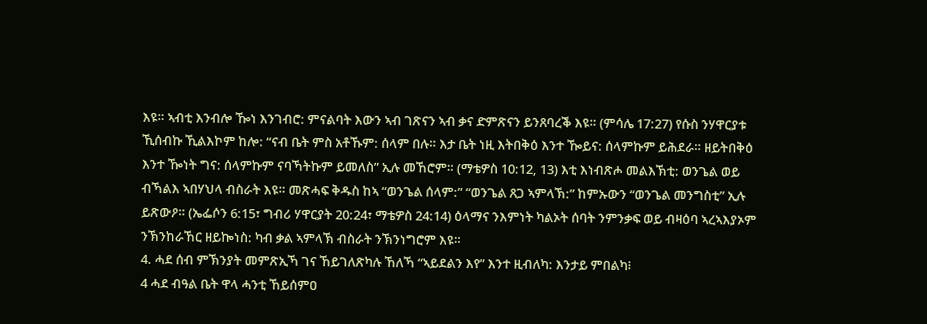እዩ። ኣብቲ እንብሎ ዀነ እንገብሮ: ምናልባት እውን ኣብ ገጽናን ኣብ ቃና ድምጽናን ይንጸባረቕ እዩ። (ምሳሌ 17:27) የሱስ ንሃዋርያቱ ኺሰብኩ ኺልእኮም ከሎ: “ናብ ቤት ምስ አቶኹም: ሰላም በሉ። እታ ቤት ነዚ እትበቅዕ እንተ ዀይና: ሰላምኩም ይሕደራ። ዘይትበቅዕ እንተ ዀነት ግና: ሰላምኩም ናባኻትኩም ይመለስ” ኢሉ መኸሮም። (ማቴዎስ 10:12, 13) እቲ እነብጽሖ መልእኽቲ: ወንጌል ወይ ብኻልእ ኣበሃህላ ብስራት እዩ። መጽሓፍ ቅዱስ ከኣ “ወንጌል ሰላም:” “ወንጌል ጸጋ ኣምላኽ:” ከምኡውን “ወንጌል መንግስቲ” ኢሉ ይጽውዖ። (ኤፌሶን 6:15፣ ግብሪ ሃዋርያት 20:24፣ ማቴዎስ 24:14) ዕላማና ንእምነት ካልኦት ሰባት ንምንቃፍ ወይ ብዛዕባ ኣረኣእያኦም ንኽንከራኸር ዘይኰነስ: ካብ ቃል ኣምላኽ ብስራት ንኽንነግሮም እዩ።
4. ሓደ ሰብ ምኽንያት መምጽኢኻ ገና ኸይገለጽካሉ ኸለኻ “ኣይደልን እየ” እንተ ዚብለካ: እንታይ ምበልካ፧
4 ሓደ ብዓል ቤት ዋላ ሓንቲ ኸይሰምዐ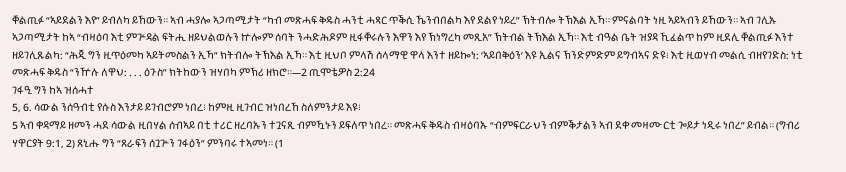ቐልጢፉ “ኣይደልን እየ” ይብለካ ይኸውን። ኣብ ሓያሎ ኣጋጣሚታት “ካብ መጽሓፍ ቅዱስ ሓንቲ ሓጻር ጥቕሲ ኼንብበልካ እየ ደልየ ነይረ” ኽትብሎ ትኽእል ኢኻ። ምናልባት ነዚ ኣይኣብን ይኸውን። ኣብ ገሊኡ ኣጋጣሚታት ከኣ “ብዛዕባ እቲ ምጕዳል ፍትሒ ዘይህልወሉን ኵሎም ሰባት ንሓድሕዶም ዚፋቐሩሉን እዋን እየ ኽነግረካ መጺአ” ኽትብል ትኽእል ኢኻ። እቲ ብዓል ቤት ዝያዳ ኺፈልጥ ከም ዚደሊ ቐልጢፉ እንተ ዘይገሊጹልካ: “ሕጂ ግን ዚጥዕመካ ኣይትመስልን ኢኻ” ክትብሎ ትኽእል ኢኻ። እቲ ዚህቦ ምላሽ ሰላማዊ ዋላ እንተ ዘይኰነ: ‘ኣይበቅዕን’ እዩ ኢልና ኽንድምድም ይግብኣና ድዩ፧ እቲ ዚወሃብ መልሲ ብዘየገድስ: ነቲ መጽሓፍ ቅዱስ “ንዅሉ ለዋህ: . . . ዕጉስ” ክትከውን ዝሃበካ ምኽሪ ዘክሮ።—2 ጢሞቴዎስ 2:24
ገፋዒ ግን ከኣ ዝሰሓተ
5, 6. ሳውል ንሰዓብቲ የሱስ እንታይ ይገብሮም ነበረ፧ ከምዚ ዚገብር ዝነበረኸ ስለምንታይ እዩ፧
5 ኣብ ቀዳማይ ዘመን ሓደ ሳውል ዚበሃል ሰብኣይ በቲ ተሪር ዘረባኡን ተጓናጺ ብምዃኑን ይፍለጥ ነበረ። መጽሓፍ ቅዱስ ብዛዕባኡ “ብምፍርራህን ብምቕታልን ኣብ ደቀ መዛሙርቲ ጐይታ ነዲሩ ነበረ” ይብል። (ግብሪ ሃዋርያት 9:1, 2) ጸኒሑ ግን “ጸራፍን ሰጓጕን ገፋዕን” ምንባሩ ተኣመነ። (1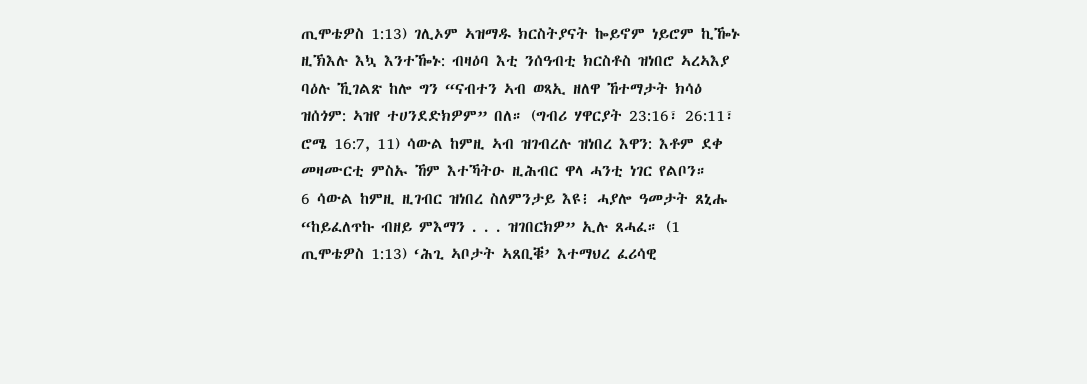ጢሞቴዎስ 1:13) ገሊኦም ኣዝማዱ ክርስትያናት ኰይኖም ነይሮም ኪዀኑ ዚኽእሉ እኳ እንተዀኑ: ብዛዕባ እቲ ንሰዓብቲ ክርስቶስ ዝነበሮ ኣረኣእያ ባዕሉ ኺገልጽ ከሎ ግን “ናብተን ኣብ ወጻኢ ዘለዋ ኸተማታት ክሳዕ ዝሰጎም: ኣዝየ ተሀንደድክዎም” በለ። (ግብሪ ሃዋርያት 23:16፣ 26:11፣ ሮሜ 16:7, 11) ሳውል ከምዚ ኣብ ዝገብረሉ ዝነበረ እዋን: እቶም ደቀ መዛሙርቲ ምስኡ ኸም እተኻትዑ ዚሕብር ዋላ ሓንቲ ነገር የልቦን።
6 ሳውል ከምዚ ዚገብር ዝነበረ ስለምንታይ እዩ፧ ሓያሎ ዓመታት ጸኒሑ “ከይፈለጥኩ ብዘይ ምእማን . . . ዝገበርክዎ” ኢሉ ጸሓፈ። (1 ጢሞቴዎስ 1:13) ‘ሕጊ ኣቦታት ኣጸቢቑ’ እተማህረ ፈሪሳዊ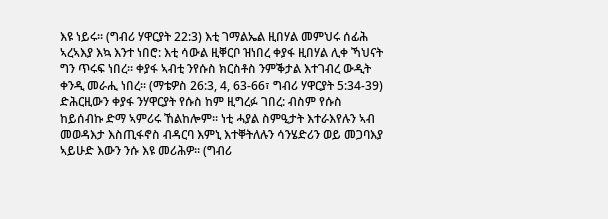እዩ ነይሩ። (ግብሪ ሃዋርያት 22:3) እቲ ገማልኤል ዚበሃል መምህሩ ሰፊሕ ኣረኣእያ እኳ እንተ ነበሮ: እቲ ሳውል ዚቐርቦ ዝነበረ ቀያፋ ዚበሃል ሊቀ ኻህናት ግን ጥሩፍ ነበረ። ቀያፋ ኣብቲ ንየሱስ ክርስቶስ ንምቕታል እተገብረ ውዲት ቀንዲ መራሒ ነበረ። (ማቴዎስ 26:3, 4, 63-66፣ ግብሪ ሃዋርያት 5:34-39) ድሕርዚውን ቀያፋ ንሃዋርያት የሱስ ከም ዚግረፉ ገበረ: ብስም የሱስ ከይሰብኩ ድማ ኣምሪሩ ኸልከሎም። ነቲ ሓያል ስምዒታት እተራእየሉን ኣብ መወዳእታ እስጢፋኖስ ብዳርባ እምኒ እተቐትለሉን ሳንሄድሪን ወይ መጋባእያ ኣይሁድ እውን ንሱ እዩ መሪሕዎ። (ግብሪ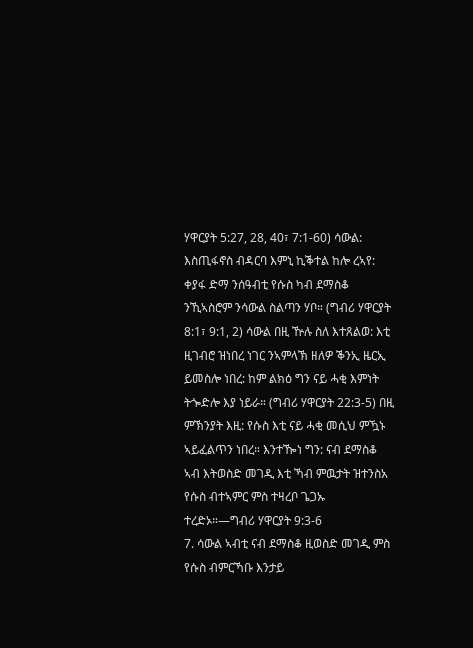ሃዋርያት 5:27, 28, 40፣ 7:1-60) ሳውል: እስጢፋኖስ ብዳርባ እምኒ ኪቕተል ከሎ ረኣየ: ቀያፋ ድማ ንሰዓብቲ የሱስ ካብ ደማስቆ ንኺኣስሮም ንሳውል ስልጣን ሃቦ። (ግብሪ ሃዋርያት 8:1፣ 9:1, 2) ሳውል በዚ ዅሉ ስለ እተጸልወ: እቲ ዚገብሮ ዝነበረ ነገር ንኣምላኽ ዘለዎ ቕንኢ ዜርኢ ይመስሎ ነበረ: ከም ልክዕ ግን ናይ ሓቂ እምነት ትጐድሎ እያ ነይራ። (ግብሪ ሃዋርያት 22:3-5) በዚ ምኽንያት እዚ: የሱስ እቲ ናይ ሓቂ መሲህ ምዃኑ ኣይፈልጥን ነበረ። እንተዀነ ግን: ናብ ደማስቆ ኣብ እትወስድ መገዲ እቲ ኻብ ምዉታት ዝተንስአ የሱስ ብተኣምር ምስ ተዛረቦ ጌጋኡ ተረድኦ።—ግብሪ ሃዋርያት 9:3-6
7. ሳውል ኣብቲ ናብ ደማስቆ ዚወስድ መገዲ ምስ የሱስ ብምርኻቡ እንታይ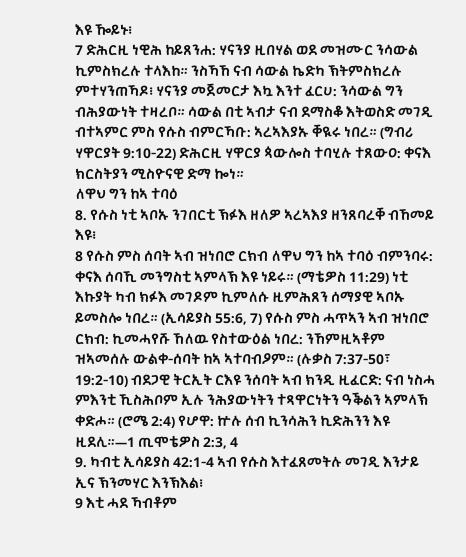እዩ ዀይኑ፧
7 ድሕርዚ ነዊሕ ከይጸንሐ: ሃናንያ ዚበሃል ወደ መዝሙር ንሳውል ኪምስክረሉ ተላእከ። ንስኻኸ ናብ ሳውል ኬድካ ኽትምስክረሉ ምተሃንጠኻዶ፧ ሃናንያ መጀመርታ እኳ እንተ ፈርሀ: ንሳውል ግን ብሕያውነት ተዛረቦ። ሳውል በቲ ኣብታ ናብ ደማስቆ እትወስድ መገዲ ብተኣምር ምስ የሱስ ብምርኻቡ: ኣረኣእያኡ ቐዪሩ ነበረ። (ግብሪ ሃዋርያት 9:10-22) ድሕርዚ ሃዋርያ ጳውሎስ ተባሂሉ ተጸውዐ: ቀናእ ክርስትያን ሚስዮናዊ ድማ ኰነ።
ለዋህ ግን ከኣ ተባዕ
8. የሱስ ነቲ ኣቦኡ ንገበርቲ ኽፉእ ዘለዎ ኣረኣእያ ዘንጸባረቐ ብኸመይ እዩ፧
8 የሱስ ምስ ሰባት ኣብ ዝነበሮ ርክብ ለዋህ ግን ከኣ ተባዕ ብምንባሩ: ቀናእ ሰባኺ መንግስቲ ኣምላኽ እዩ ነይሩ። (ማቴዎስ 11:29) ነቲ እኩያት ካብ ክፉእ መገዶም ኪምለሱ ዚምሕጸን ሰማያዊ ኣቦኡ ይመስሎ ነበረ። (ኢሳይያስ 55:6, 7) የሱስ ምስ ሓጥኣን ኣብ ዝነበሮ ርክብ: ኪመሓየሹ ኸለዉ የስተውዕል ነበረ: ንኸምዚኣቶም ዝኣመሰሉ ውልቀ-ሰባት ከኣ ኣተባብዖም። (ሉቃስ 7:37-50፣ 19:2-10) ብደጋዊ ትርኢት ርእዩ ንሰባት ኣብ ክንዲ ዚፈርድ: ናብ ነስሓ ምእንቲ ኺስሕቦም ኢሉ ንሕያውነትን ተጻዋርነትን ዓቕልን ኣምላኽ ቀድሖ። (ሮሜ 2:4) የሆዋ: ኵሉ ሰብ ኪንሳሕን ኪድሕንን እዩ ዚደሊ።—1 ጢሞቴዎስ 2:3, 4
9. ካብቲ ኢሳይያስ 42:1-4 ኣብ የሱስ እተፈጸመትሉ መገዲ እንታይ ኢና ኽንመሃር እንኽእል፧
9 እቲ ሓደ ኻብቶም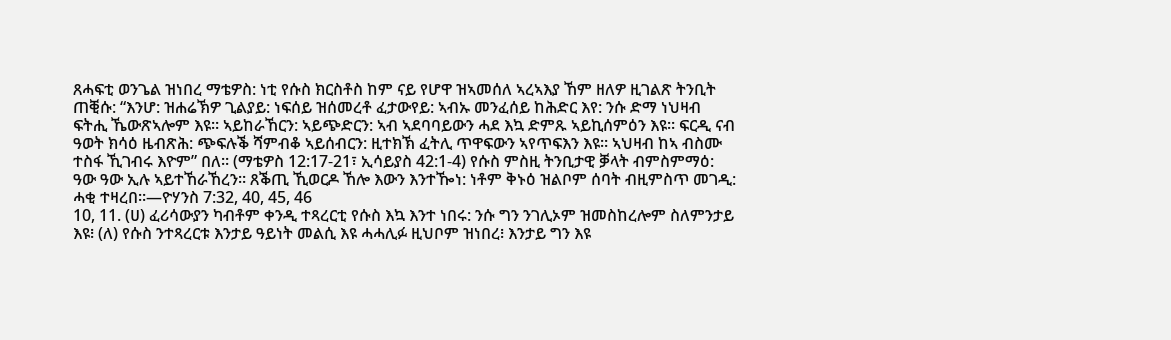ጸሓፍቲ ወንጌል ዝነበረ ማቴዎስ: ነቲ የሱስ ክርስቶስ ከም ናይ የሆዋ ዝኣመሰለ ኣረኣእያ ኸም ዘለዎ ዚገልጽ ትንቢት ጠቒሱ: “እንሆ: ዝሐሬኽዎ ጊልያይ: ነፍሰይ ዝሰመረቶ ፈታውየይ: ኣብኡ መንፈሰይ ከሕድር እየ: ንሱ ድማ ነህዛብ ፍትሒ ኼውጽኣሎም እዩ። ኣይከራኸርን: ኣይጭድርን: ኣብ ኣደባባይውን ሓደ እኳ ድምጹ ኣይኪሰምዕን እዩ። ፍርዲ ናብ ዓወት ክሳዕ ዜብጽሕ: ጭፍሉቕ ሻምብቆ ኣይሰብርን: ዚተክኽ ፈትሊ ጥዋፍውን ኣየጥፍእን እዩ። ኣህዛብ ከኣ ብስሙ ተስፋ ኺገብሩ እዮም” በለ። (ማቴዎስ 12:17-21፣ ኢሳይያስ 42:1-4) የሱስ ምስዚ ትንቢታዊ ቓላት ብምስምማዕ: ዓው ዓው ኢሉ ኣይተኸራኸረን። ጸቕጢ ኺወርዶ ኸሎ እውን እንተዀነ: ነቶም ቅኑዕ ዝልቦም ሰባት ብዚምስጥ መገዲ: ሓቂ ተዛረበ።—ዮሃንስ 7:32, 40, 45, 46
10, 11. (ሀ) ፈሪሳውያን ካብቶም ቀንዲ ተጻረርቲ የሱስ እኳ እንተ ነበሩ: ንሱ ግን ንገሊኦም ዝመስከረሎም ስለምንታይ እዩ፧ (ለ) የሱስ ንተጻረርቱ እንታይ ዓይነት መልሲ እዩ ሓሓሊፉ ዚህቦም ዝነበረ፧ እንታይ ግን እዩ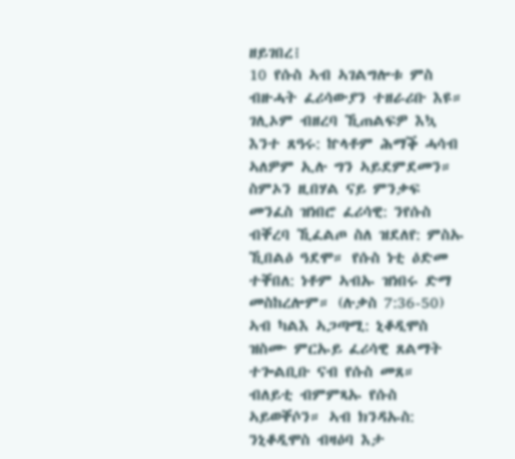ዘይገበረ፧
10 የሱስ ኣብ ኣገልግሎቱ ምስ ብዙሓት ፈሪሳውያን ተዘራሪቡ እዩ። ገሊኦም ብዘረባ ኺጠልፍዎ እኳ እንተ ጸዓሩ: ኵላቶም ሕማቕ ሓሳብ ኣለዎም ኢሉ ግን ኣይደምደመን። ስምኦን ዚበሃል ናይ ምንቃፍ መንፈስ ዝነበሮ ፈሪሳዊ: ንየሱስ ብቐረባ ኺፈልጦ ስለ ዝደለየ: ምስኡ ኺበልዕ ዓደሞ። የሱስ ነቲ ዕድመ ተቐበለ: ነቶም ኣብኡ ዝነበሩ ድማ መስከረሎም። (ሉቃስ 7:36-50) ኣብ ካልእ ኣጋጣሚ: ኒቆዲሞስ ዝስሙ ምርኡይ ፈሪሳዊ ጸልማት ተጐልቢቡ ናብ የሱስ መጸ። ብለይቲ ብምምጻኡ የሱስ ኣይወቐሶን። ኣብ ክንዳኡስ: ንኒቆዲሞስ ብዛዕባ እታ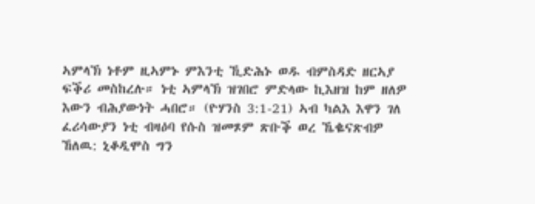ኣምላኽ ነቶም ዚኣምኑ ምእንቲ ኺድሕኑ ወዱ ብምስዳድ ዘርኣያ ፍቕሪ መስከረሉ። ነቲ ኣምላኽ ዝገበሮ ምድላው ኪእዘዝ ከም ዘለዎ እውን ብሕያውነት ሓበሮ። (ዮሃንስ 3:1-21) ኣብ ካልእ እዋን ገለ ፈሪሳውያን ነቲ ብዛዕባ የሱስ ዝመጾም ጽቡቕ ወረ ኼቈናጽብዎ ኸለዉ: ኒቆዲሞስ ግን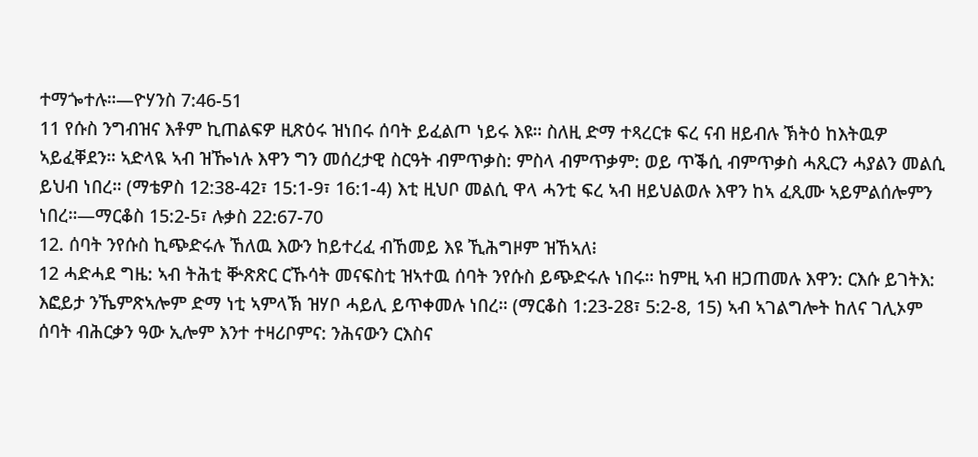ተማጐተሉ።—ዮሃንስ 7:46-51
11 የሱስ ንግብዝና እቶም ኪጠልፍዎ ዚጽዕሩ ዝነበሩ ሰባት ይፈልጦ ነይሩ እዩ። ስለዚ ድማ ተጻረርቱ ፍረ ናብ ዘይብሉ ኽትዕ ከእትዉዎ ኣይፈቐደን። ኣድላዪ ኣብ ዝዀነሉ እዋን ግን መሰረታዊ ስርዓት ብምጥቃስ: ምስላ ብምጥቃም: ወይ ጥቕሲ ብምጥቃስ ሓጺርን ሓያልን መልሲ ይህብ ነበረ። (ማቴዎስ 12:38-42፣ 15:1-9፣ 16:1-4) እቲ ዚህቦ መልሲ ዋላ ሓንቲ ፍረ ኣብ ዘይህልወሉ እዋን ከኣ ፈጺሙ ኣይምልሰሎምን ነበረ።—ማርቆስ 15:2-5፣ ሉቃስ 22:67-70
12. ሰባት ንየሱስ ኪጭድሩሉ ኸለዉ እውን ከይተረፈ ብኸመይ እዩ ኺሕግዞም ዝኸኣለ፧
12 ሓድሓደ ግዜ: ኣብ ትሕቲ ቝጽጽር ርኹሳት መናፍስቲ ዝኣተዉ ሰባት ንየሱስ ይጭድሩሉ ነበሩ። ከምዚ ኣብ ዘጋጠመሉ እዋን: ርእሱ ይገትእ: እፎይታ ንኼምጽኣሎም ድማ ነቲ ኣምላኽ ዝሃቦ ሓይሊ ይጥቀመሉ ነበረ። (ማርቆስ 1:23-28፣ 5:2-8, 15) ኣብ ኣገልግሎት ከለና ገሊኦም ሰባት ብሕርቃን ዓው ኢሎም እንተ ተዛሪቦምና: ንሕናውን ርእስና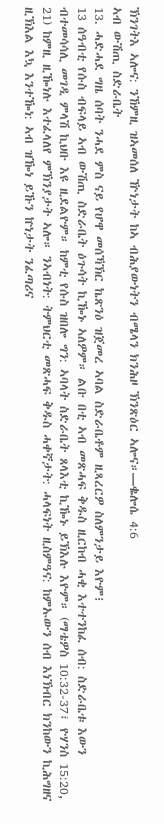ኽንገትእ ኣሎና: ንኸምዚ ዝኣመሰለ ዅነታት ከኣ ብሕያውነትን ብሜላን ክንሕዞ ኽንጽዕር ኣሎና።—ቈሎሴ 4:6
ኣብ ውሽጢ ስድራቤት
13. ሓድሓደ ግዜ ሰባት ንሓደ ምስ ናይ የሆዋ መሰኻኽር ኬጽንዕ ዝጀመረ ኣባል ስድራቤቶም ዚጻረርዎ ስለምንታይ እዮም፧
13 ሰዓብቲ የሱስ ብፍላይ ኣብ ውሽጢ ስድራቤት ዕጉሳት ኪዀኑ ኣለዎም። ልቡ በቲ ኣብ መጽሓፍ ቅዱስ ዚርከብ ሓቂ እተተንከፈ ሰብ: ስድራቤቱ እውን ብተመሳሳሊ መገዲ ምላሽ ኪህቡ እዩ ዚደልዮም። ከምቲ የሱስ ዝበሎ ግን: ኣባላት ስድራቤት ጸላእቲ ኪዀኑ ይኽእሉ እዮም። (ማቴዎስ 10:32-37፣ ዮሃንስ 15:20, 21) ከምዚ ዚዀነሉ እተፈላለየ ምኽንያታት ኣሎ። ንኣብነት: ትምህርቲ መጽሓፍ ቅዱስ ሓቀኛታት: ሓላፍነት ዚስምዓና: ከምኡውን ሰብ እነኽብር ክንከውን ኪሕግዘና ዚኽእል እኳ እንተዀነ: ኣብ ዝዀነ ይኹን ኵነታት ንፈጣሪና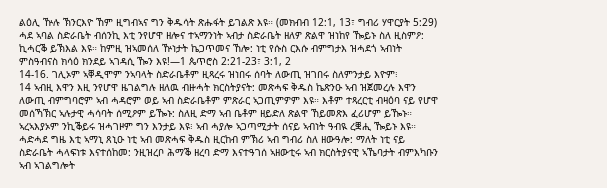ልዕሊ ዅሉ ኽንርእዮ ኸም ዚግብኣና ግን ቅዱሳት ጽሑፋት ይገልጽ እዩ። (መክብብ 12:1, 13፣ ግብሪ ሃዋርያት 5:29) ሓደ ኣባል ስድራቤት ብሰንኪ እቲ ንየሆዋ ዘሎና ተኣማንነት ኣብታ ስድራቤት ዘለዎ ጽልዋ ዝነከየ ዀይኑ ስለ ዚስምዖ: ኪሓርቕ ይኽእል እዩ። ከምዚ ዝኣመሰለ ዅነታት ኬጋጥመና ኸሎ: ነቲ የሱስ ርእሱ ብምግታእ ዝሓደጎ ኣብነት ምስዓብናስ ክሳዕ ክንደይ ኣገዳሲ ዀን እዩ!—1 ጴጥሮስ 2:21-23፣ 3:1, 2
14-16. ገሊኦም ኣቐዲሞም ንኣባላት ስድራቤቶም ዚጻረሩ ዝነበሩ ሰባት ለውጢ ዝገበሩ ስለምንታይ እዮም፧
14 ኣብዚ እዋን እዚ ንየሆዋ ዜገልግሉ ዘለዉ ብዙሓት ክርስትያናት: መጽሓፍ ቅዱስ ኬጽንዑ ኣብ ዝጀመረሉ እዋን ለውጢ ብምግባሮም ኣብ ሓዳሮም ወይ ኣብ ስድራቤቶም ምጽራር ኣጋጢምዎም እዩ። እቶም ተጻረርቲ ብዛዕባ ናይ የሆዋ መሰኻኽር ኣሉታዊ ሓሳባት ሰሚዖም ይዀኑ: ስለዚ ድማ ኣብ ቤቶም ዘይድለ ጽልዋ ኸይመጽእ ፈሪሆም ይዀኑ። ኣረኣእያኦም ንኪቕይሩ ዝሓገዞም ግን እንታይ እዩ፧ ኣብ ሓያሎ ኣጋጣሚታት ሰናይ ኣብነት ዓብዪ ረቛሒ ዀይኑ እዩ። ሓድሓደ ግዜ እቲ ኣማኒ ጸኒዑ ነቲ ኣብ መጽሓፍ ቅዱስ ዚርከብ ምኽሪ ኣብ ግብሪ ስለ ዘውዓሎ: ማለት ነቲ ናይ ስድራቤት ሓላፍነቱ እናተሰከመ: ንዚዝረቦ ሕማቕ ዘረባ ድማ እናተዓገሰ ኣዘውቲሩ ኣብ ክርስትያናዊ ኣኼባታት ብምእካቡን ኣብ ኣገልግሎት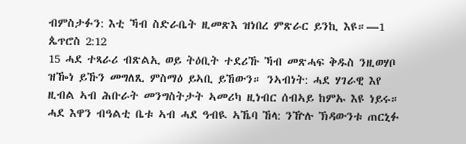ብምስታፉን: እቲ ኻብ ስድራቤት ዚመጽእ ዝነበረ ምጽራር ይንኪ እዩ።—1 ጴጥሮስ 2:12
15 ሓደ ተጻራሪ ብጽልኢ ወይ ትዕቢት ተደሪኹ ኻብ መጽሓፍ ቅዱስ ንዚወሃቦ ዝዀነ ይኹን መግለጺ ምስማዕ ይኣቢ ይኸውን። ንኣብነት: ሓደ ሃገራዊ እየ ዚብል ኣብ ሕቡራት መንግስትታት ኣመሪካ ዚነብር ሰብኣይ ከምኡ እዩ ነይሩ። ሓደ እዋን ብዓልቲ ቤቱ ኣብ ሓደ ዓብዪ ኣኼባ ኸላ: ንዅሉ ኽዳውንቱ ጠርኒፉ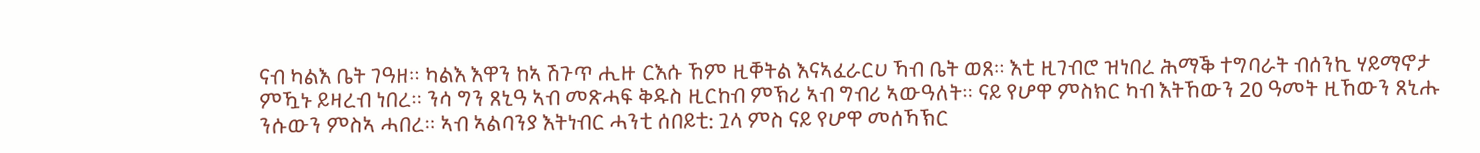ናብ ካልእ ቤት ገዓዘ። ካልእ እዋን ከኣ ሽጉጥ ሒዙ ርእሱ ኸም ዚቐትል እናኣፈራርሀ ኻብ ቤት ወጸ። እቲ ዚገብሮ ዝነበረ ሕማቕ ተግባራት ብሰንኪ ሃይማኖታ ምዃኑ ይዛረብ ነበረ። ንሳ ግን ጸኒዓ ኣብ መጽሓፍ ቅዱስ ዚርከብ ምኽሪ ኣብ ግብሪ ኣውዓለት። ናይ የሆዋ ምስክር ካብ እትኸውን 20 ዓመት ዚኸውን ጸኒሑ ንሱውን ምስኣ ሓበረ። ኣብ ኣልባንያ እትነብር ሓንቲ ሰበይቲ: ጓላ ምስ ናይ የሆዋ መሰኻኽር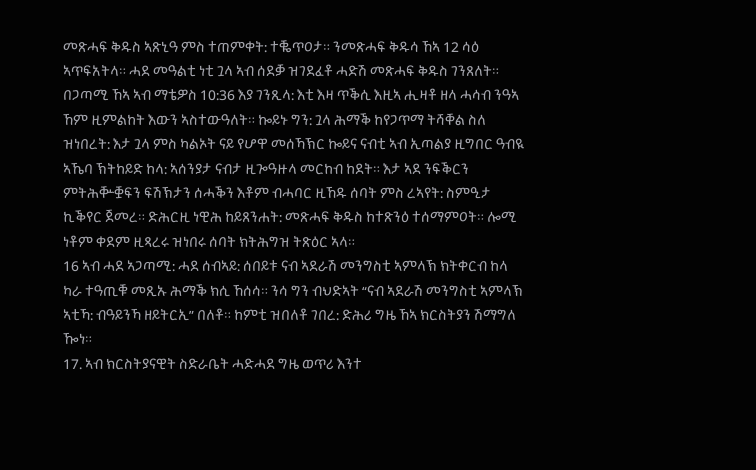መጽሓፍ ቅዱስ ኣጽኒዓ ምስ ተጠምቀት: ተቘጥዐታ። ንመጽሓፍ ቅዱሳ ኸኣ 12 ሳዕ ኣጥፍአትላ። ሓደ መዓልቲ ነቲ ጓላ ኣብ ሰደቓ ዝገደፈቶ ሓድሽ መጽሓፍ ቅዱስ ገንጸለት። በጋጣሚ ኸኣ ኣብ ማቴዎስ 10:36 እያ ገንጺላ: እቲ እዛ ጥቕሲ እዚኣ ሒዛቶ ዘላ ሓሳብ ንዓኣ ኸም ዚምልከት እውን ኣስተውዓለት። ኰይኑ ግን: ጓላ ሕማቕ ከየጋጥማ ትሻቐል ስለ ዝነበረት: እታ ጓላ ምስ ካልኦት ናይ የሆዋ መሰኻኽር ኰይና ናብቲ ኣብ ኢጣልያ ዚግበር ዓብዪ ኣኼባ ኽትከይድ ከላ: ኣሰንያታ ናብታ ዚጐዓዙላ መርከብ ከደት። እታ ኣደ ንፍቕርን ምትሕቝቛፍን ፍሽኽታን ሰሓቕን እቶም ብሓባር ዚኸዱ ሰባት ምስ ረኣየት: ስምዒታ ኪቕየር ጀመረ። ድሕርዚ ነዊሕ ከይጸንሐት: መጽሓፍ ቅዱስ ከተጽንዕ ተሰማምዐት። ሎሚ ነቶም ቀደም ዚጻረሩ ዝነበሩ ሰባት ክትሕግዝ ትጽዕር ኣላ።
16 ኣብ ሓደ ኣጋጣሚ: ሓደ ሰብኣይ: ሰበይቱ ናብ ኣደራሽ መንግስቲ ኣምላኽ ክትቀርብ ከላ ካራ ተዓጢቑ መጺኡ ሕማቕ ክሲ ኸሰሳ። ንሳ ግን ብህድኣት “ናብ ኣደራሽ መንግስቲ ኣምላኽ ኣቲኻ: ብዓይንኻ ዘይትርኢ” በለቶ። ከምቲ ዝበለቶ ገበረ: ድሕሪ ግዜ ኸኣ ክርስትያን ሽማግለ ዀነ።
17. ኣብ ክርስትያናዊት ስድራቤት ሓድሓደ ግዜ ወጥሪ እንተ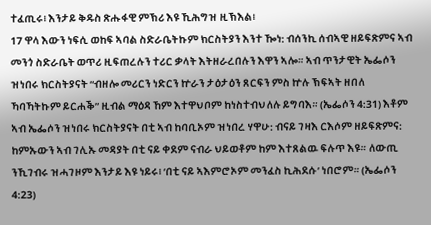ተፈጢሩ፧ እንታይ ቅዱስ ጽሑፋዊ ምኽሪ እዩ ኺሕግዝ ዚኽእል፧
17 ዋላ እውን ነፍሲ ወከፍ ኣባል ስድራቤትኩም ክርስትያን እንተ ዀነ: ብሰንኪ ሰብኣዊ ዘይፍጽምና ኣብ መንጎ ስድራቤት ወጥሪ ዚፍጠረሉን ተሪር ቃላት እትዘራረበሉን እዋን ኣሎ። ኣብ ጥንታዊት ኤፌሶን ዝነበሩ ክርስትያናት “ብዘሎ መሪርን ነድርን ኵራን ታዕታዕን ጸርፍን ምስ ኵሉ ኽፍኣት ዘበለ ኻባኻትኩም ይርሐቕ” ዚብል ማዕዳ ኸም እተዋህቦም ከነስተብህለሉ ይግባእ። (ኤፌሶን 4:31) እቶም ኣብ ኤፌሶን ዝነበሩ ክርስትያናት በቲ ኣብ ከባቢኦም ዝነበረ ሃዋሁ: ብናይ ገዛእ ርእሶም ዘይፍጽምና: ከምኡውን ኣብ ገሊኡ መዳያት በቲ ናይ ቀደም ናብራ ህይወቶም ከም እተጸልዉ ፍሉጥ እዩ። ለውጢ ንኺገብሩ ዝሓገዞም እንታይ እዩ ነይሩ፧ ‘በቲ ናይ ኣእምሮኦም መንፈስ ኪሕደሱ’ ነበሮም። (ኤፌሶን 4:23)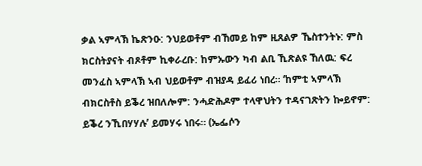ቃል ኣምላኽ ኬጽንዑ: ንህይወቶም ብኸመይ ከም ዚጸልዎ ኼስተንትኑ: ምስ ክርስትያናት ብጾቶም ኪቀራረቡ: ከምኡውን ካብ ልቢ ኺጽልዩ ኸለዉ: ፍረ መንፈስ ኣምላኽ ኣብ ህይወቶም ብዝያዳ ይፈሪ ነበረ። ‘ከምቲ ኣምላኽ ብክርስቶስ ይቕረ ዝበለሎም: ንሓድሕዶም ተላዋህትን ተዳናገጽትን ኰይኖም: ይቕረ ንኺበሃሃሉ’ ይመሃሩ ነበሩ። (ኤፌሶን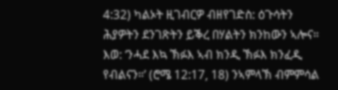4:32) ካልኦት ዚገብርዎ ብዘየገድስ: ዕጉሳትን ሕያዎትን ደንገጽትን ይቕረ በሃልትን ክንከውን ኣሎና። እወ: ‘ንሓደ እኳ ኽፉእ ኣብ ክንዲ ኽፉእ ክንፈዲ የብልናን።’ (ሮሜ 12:17, 18) ንኣምላኽ ብምምሳል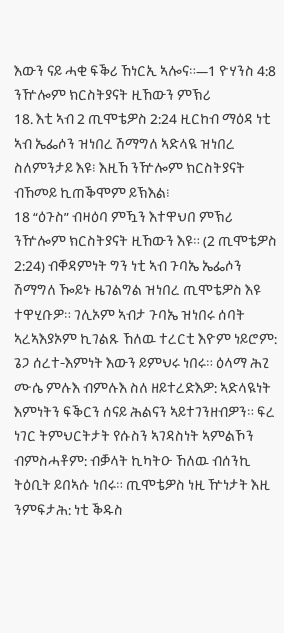እውን ናይ ሓቂ ፍቕሪ ኸነርኢ ኣሎና።—1 ዮሃንስ 4:8
ንዅሎም ክርስትያናት ዚኸውን ምኽሪ
18. እቲ ኣብ 2 ጢሞቴዎስ 2:24 ዚርከብ ማዕዳ ነቲ ኣብ ኤፌሶን ዝነበረ ሽማግለ ኣድላዪ ዝነበረ ስለምንታይ እዩ፧ እዚኸ ንዅሎም ክርስትያናት ብኸመይ ኪጠቕሞም ይኽእል፧
18 “ዕጉስ” ብዛዕባ ምዃን እተዋህበ ምኽሪ ንዅሎም ክርስትያናት ዚኸውን እዩ። (2 ጢሞቴዎስ 2:24) ብቐዳምነት ግን ነቲ ኣብ ጉባኤ ኤፌሶን ሽማግለ ዀይኑ ዜገልግል ዝነበረ ጢሞቴዎስ እዩ ተዋሂቡዎ። ገሊኦም ኣብታ ጉባኤ ዝነበሩ ሰባት ኣረኣእያኦም ኪገልጹ ኸለዉ ተረርቲ እዮም ነይሮም: ጌጋ ሰረተ-እምነት እውን ይምህሩ ነበሩ። ዕላማ ሕጊ ሙሴ ምሉእ ብምሉእ ስለ ዘይተረድእዎ: ኣድላዪነት እምነትን ፍቕርን ሰናይ ሕልናን ኣይተገንዘብዎን። ፍረ ነገር ትምህርትታት የሱስን ኣገዳስነት ኣምልኾን ብምስሓቶም: ብቓላት ኪካትዑ ኸለዉ ብሰንኪ ትዕቢት ይበኣሱ ነበሩ። ጢሞቴዎስ ነዚ ዅነታት እዚ ንምፍታሕ: ነቲ ቕዱስ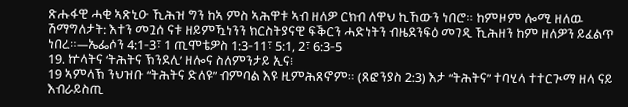ጽሑፋዊ ሓቂ ኣጽኒዑ ኺሕዝ ግን ከኣ ምስ ኣሕዋቱ ኣብ ዘለዎ ርክብ ለዋህ ኪኸውን ነበሮ። ከምዞም ሎሚ ዘለዉ ሽማግለታት: እተን መጓሰ ናቱ ዘይምዃነንን ክርስትያናዊ ፍቕርን ሓድነትን ብዜደንፍዕ መገዲ ኺሕዘን ከም ዘለዎን ይፈልጥ ነበረ።—ኤፌሶን 4:1-3፣ 1 ጢሞቴዎስ 1:3-11፣ 5:1, 2፣ 6:3-5
19. ኵላትና ‘ትሕትና ኽንደሊ’ ዘሎና ስለምንታይ ኢና፧
19 ኣምላኽ ንህዝቡ “ትሕትና ድለዩ” ብምባል እዩ ዚምሕጸኖም። (ጸፎንያስ 2:3) እታ “ትሕትና” ተባሂላ ተተርጒማ ዘላ ናይ እብራይስጢ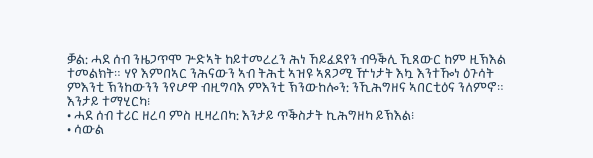ቓል: ሓደ ሰብ ንዜጋጥሞ ጕድኣት ከይተመረረን ሕነ ኸይፈደየን ብዓቕሊ ኺጸውር ከም ዚኽእል ተመልክት። ሃየ እምበኣር ንሕናውን ኣብ ትሕቲ ኣዝዩ ኣጸጋሚ ዅነታት እኳ እንተዀነ ዕጉሳት ምእንቲ ኽንከውንን ንየሆዋ ብዚግባእ ምእንቲ ኽንውከሎን: ንኺሕግዘና ኣበርቲዕና ንለምኖ።
እንታይ ተማሂርካ፧
• ሓደ ሰብ ተሪር ዘረባ ምስ ዚዛረበካ: እንታይ ጥቕስታት ኪሕግዘካ ይኽእል፧
• ሳውል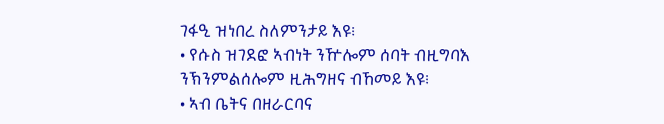ገፋዒ ዝነበረ ስለምንታይ እዩ፧
• የሱስ ዝገደፎ ኣብነት ንዅሎም ሰባት ብዚግባእ ንኽንምልሰሎም ዚሕግዘና ብኸመይ እዩ፧
• ኣብ ቤትና በዘራርባና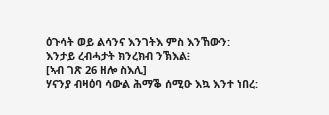ዕጉሳት ወይ ልሳንና እንገትእ ምስ እንኸውን: እንታይ ረብሓታት ክንረክብ ንኽእል፧
[ኣብ ገጽ 26 ዘሎ ስእሊ]
ሃናንያ ብዛዕባ ሳውል ሕማቕ ሰሚዑ እኳ እንተ ነበረ: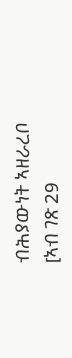ብሕያውነት ኣዘራረቦ
[ኣብ ገጽ 29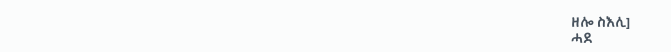ዘሎ ስእሊ]
ሓደ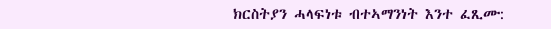ክርስትያን ሓላፍነቱ ብተኣማንነት እንተ ፈጺሙ: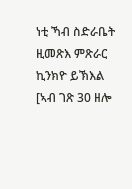ነቲ ኻብ ስድራቤት ዚመጽእ ምጽራር ኪንክዮ ይኽእል
[ኣብ ገጽ 30 ዘሎ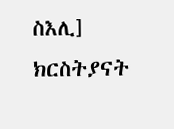ስእሊ]
ክርስትያናት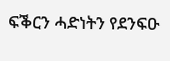ፍቕርን ሓድነትን የደንፍዑ